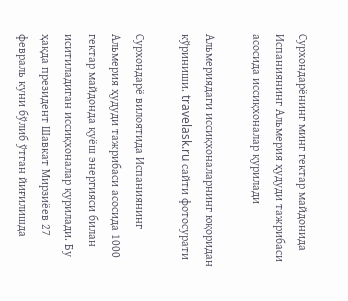Сурхондарёнинг минг гектар майдонида Испаниянинг Альмерия ҳудуди тажрибаси асосида иссиқхоналар қурилади

Альмериядаги иссиқхоналарнинг юқоридан кўриниши. travelask.ru сайти фотосурати

Сурхондарё вилоятида Испаниянинг Альмерия ҳудуди тажрибаси асосида 1000 гектар майдонда қуёш энергияси билан иситиладиган иссиқхоналар қурилади. Бу ҳақда президент Шавкат Мирзиёев 27 февраль куни бўлиб ўтган йиғилишда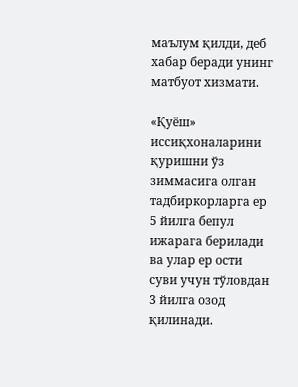маълум қилди, деб хабар беради унинг матбуот хизмати.

«Қуёш» иссиқхоналарини қуришни ўз зиммасига олган тадбиркорларга ер 5 йилга бепул ижарага берилади ва улар ер ости суви учун тўловдан 3 йилга озод қилинади.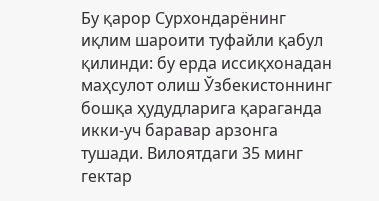Бу қарор Сурхондарёнинг иқлим шароити туфайли қабул қилинди: бу ерда иссиқхонадан маҳсулот олиш Ўзбекистоннинг бошқа ҳудудларига қараганда икки-уч баравар арзонга тушади. Вилоятдаги 35 минг гектар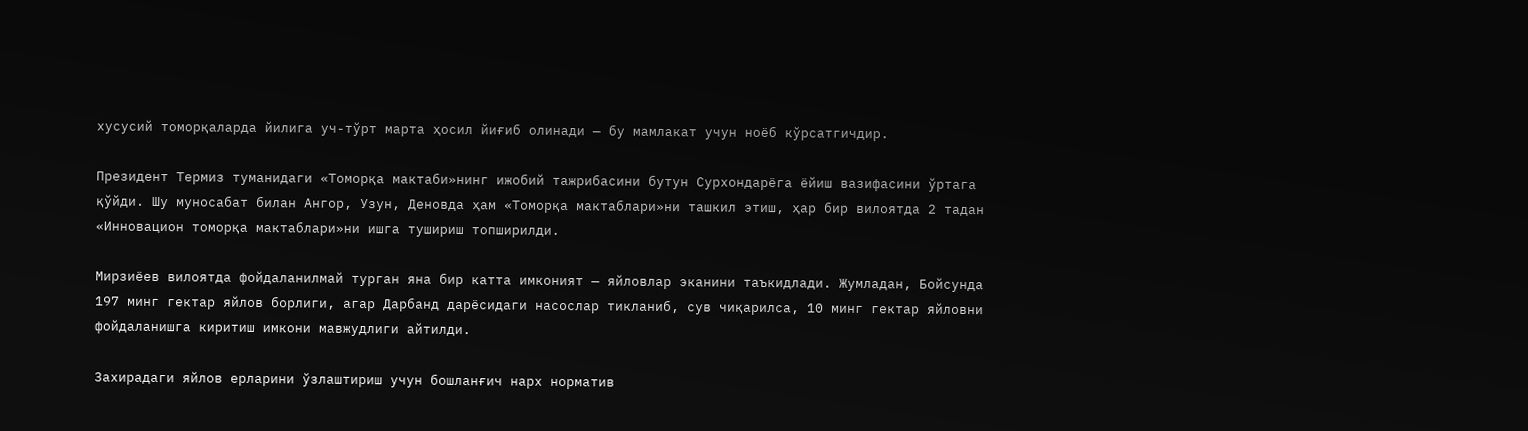хусусий томорқаларда йилига уч-тўрт марта ҳосил йиғиб олинади — бу мамлакат учун ноёб кўрсатгичдир.

Президент Термиз туманидаги «Томорқа мактаби»нинг ижобий тажрибасини бутун Сурхондарёга ёйиш вазифасини ўртага қўйди. Шу муносабат билан Ангор, Узун, Деновда ҳам «Томорқа мактаблари»ни ташкил этиш, ҳар бир вилоятда 2 тадан «Инновацион томорқа мактаблари»ни ишга тушириш топширилди.

Мирзиёев вилоятда фойдаланилмай турган яна бир катта имконият — яйловлар эканини таъкидлади. Жумладан, Бойсунда 197 минг гектар яйлов борлиги, агар Дарбанд дарёсидаги насослар тикланиб, сув чиқарилса, 10 минг гектар яйловни фойдаланишга киритиш имкони мавжудлиги айтилди.

Захирадаги яйлов ерларини ўзлаштириш учун бошланғич нарх норматив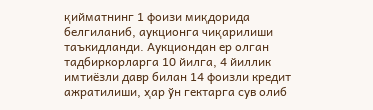қийматнинг 1 фоизи миқдорида белгиланиб, аукционга чиқарилиши таъкидланди. Аукциондан ер олган тадбиркорларга 10 йилга, 4 йиллик имтиёзли давр билан 14 фоизли кредит ажратилиши, ҳар ўн гектарга сув олиб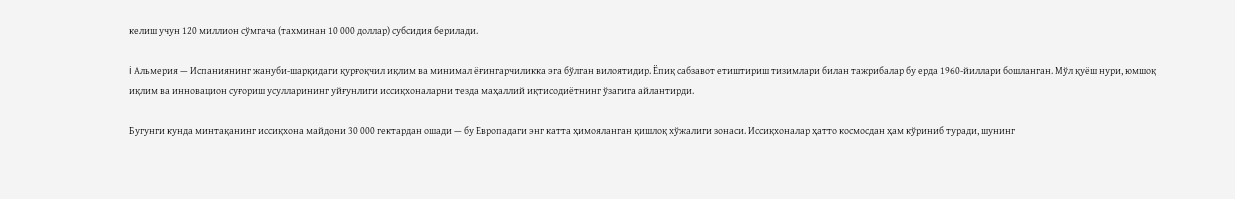келиш учун 120 миллион сўмгача (тахминан 10 000 доллар) субсидия берилади.

ℹ Альмерия — Испаниянинг жануби-шарқидаги қурғоқчил иқлим ва минимал ёғингарчиликка эга бўлган вилоятидир. Ёпиқ сабзавот етиштириш тизимлари билан тажрибалар бу ерда 1960-йиллари бошланган. Мўл қуёш нури, юмшоқ иқлим ва инновацион суғориш усулларининг уйғунлиги иссиқхоналарни тезда маҳаллий иқтисодиётнинг ўзагига айлантирди.

Бугунги кунда минтақанинг иссиқхона майдони 30 000 гектардан ошади — бу Европадаги энг катта ҳимояланган қишлоқ хўжалиги зонаси. Иссиқхоналар ҳатто космосдан ҳам кўриниб туради, шунинг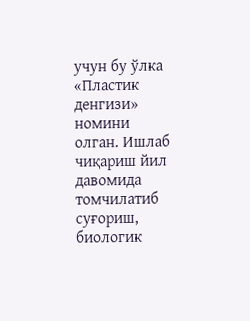учун бу ўлка «Пластик денгизи» номини олган. Ишлаб чиқариш йил давомида томчилатиб суғориш, биологик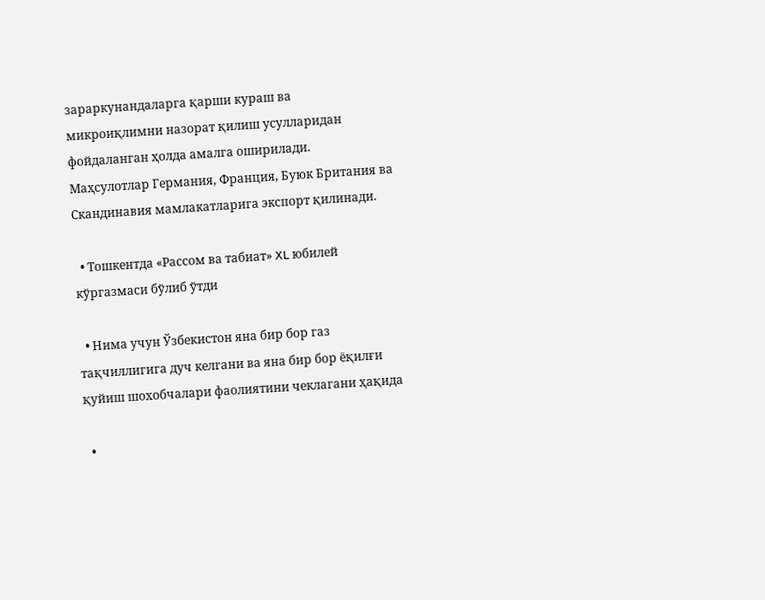зараркунандаларга қарши кураш ва микроиқлимни назорат қилиш усулларидан фойдаланган ҳолда амалга оширилади. Маҳсулотлар Германия, Франция, Буюк Британия ва Скандинавия мамлакатларига экспорт қилинади.

  • Тошкентда «Рассом ва табиат» XL юбилей кўргазмаси бўлиб ўтди

  • Нима учун Ўзбекистон яна бир бор газ тақчиллигига дуч келгани ва яна бир бор ёқилғи қуйиш шохобчалари фаолиятини чеклагани ҳақида

  •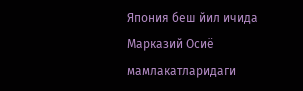Япония беш йил ичида Марказий Осиё мамлакатларидаги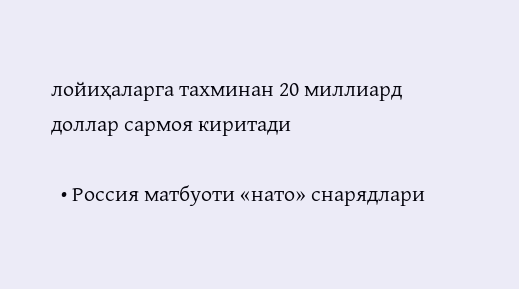лойиҳаларга тахминан 20 миллиард доллар сармоя киритади

  • Россия матбуоти «нато» снарядлари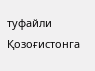туфайли Қозоғистонга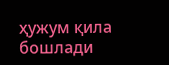ҳужум қила бошлади